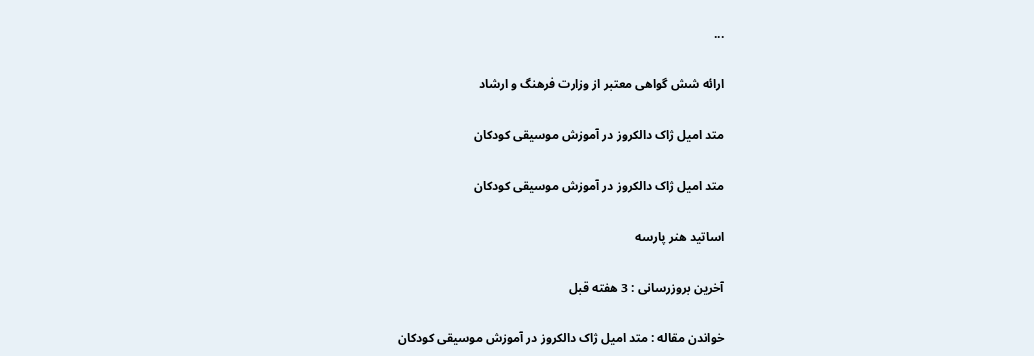...

ارائه شش گواهی معتبر از وزارت فرهنگ و ارشاد

متد امیل ژاک دالکروز در آموزش موسیقی کودکان

متد امیل ژاک دالکروز در آموزش موسیقی کودکان

اساتید هنر پارسه

آخرین بروزرسانی : 3 هفته قبل

خواندن مقاله : متد امیل ژاک دالکروز در آموزش موسیقی کودکان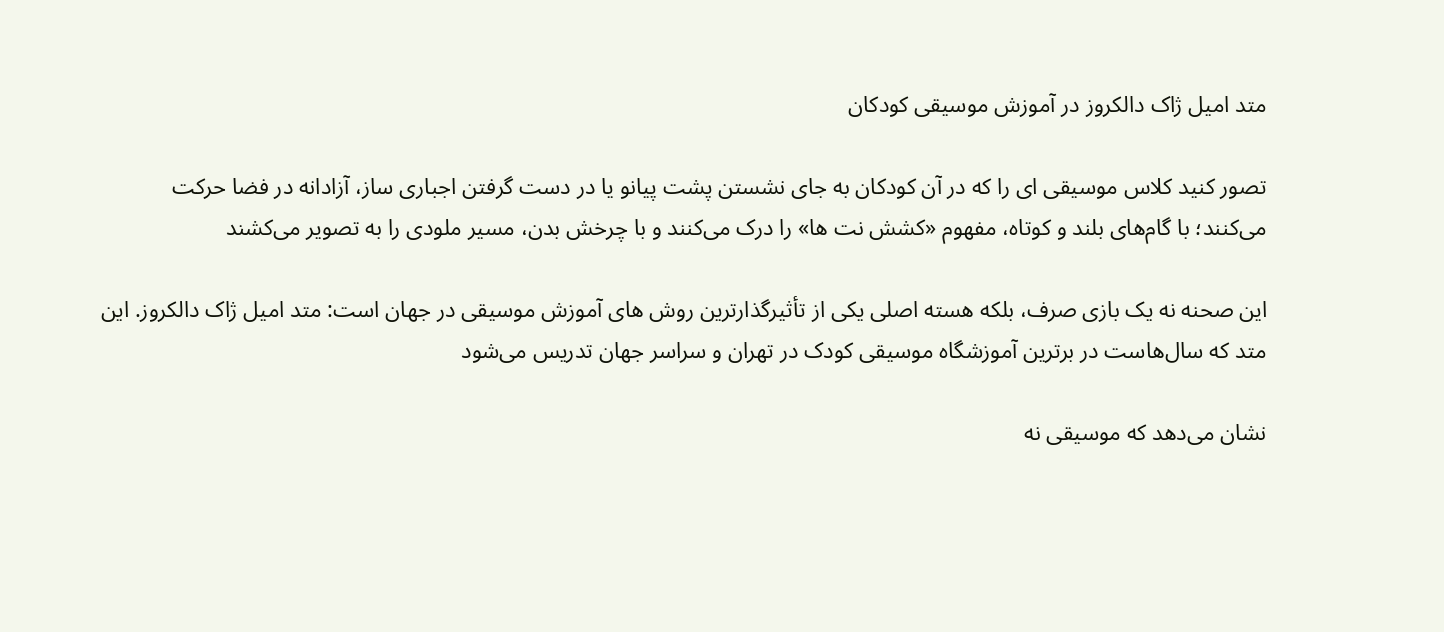متد امیل ژاک دالکروز در آموزش موسیقی کودکان

تصور کنید کلاس موسیقی ای را که در آن کودکان به جای نشستن پشت پیانو یا در دست گرفتن اجباری ساز، آزادانه در فضا حرکت می‌کنند؛ با گام‌های بلند و کوتاه، مفهوم «کشش نت ها» را درک می‌کنند و با چرخش بدن، مسیر ملودی را به تصویر می‌کشند

این صحنه نه یک بازی صرف، بلکه هسته اصلی یکی از تأثیرگذارترین روش های آموزش موسیقی در جهان است: متد امیل ژاک دالکروز. این متد که سال‌هاست در برترین آموزشگاه موسیقی کودک در تهران و سراسر جهان تدریس می‌شود

نشان می‌دهد که موسیقی نه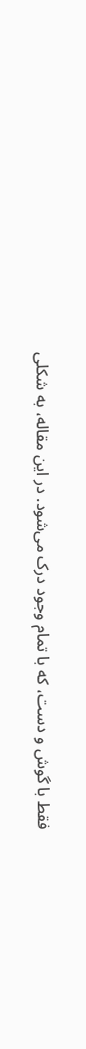فقط با گوش و دست، که با تمام وجود درک می‌شود. در این مقاله، به شکلی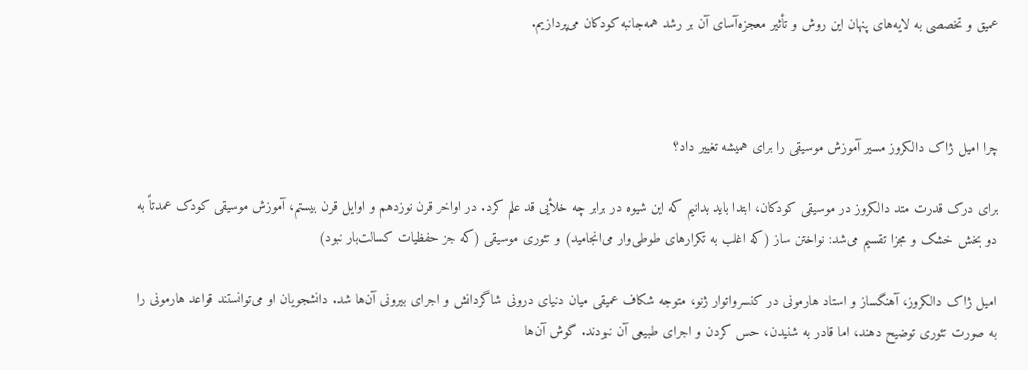عمیق و تخصصی به لایه‌های پنهان این روش و تأثیر معجزه‌آسای آن بر رشد همه‌جانبه کودکان می‌پردازیم.



چرا امیل ژاک دالکروز مسیر آموزش موسیقی را برای همیشه تغییر داد؟

برای درک قدرت متد دالکروز در موسیقی کودکان، ابتدا باید بدانیم که این شیوه در برابر چه خلأیی قد علم کرد. در اواخر قرن نوزدهم و اوایل قرن بیستم، آموزش موسیقی کودک عمدتاً به دو بخش خشک و مجزا تقسیم می‌شد: نواختن ساز (که اغلب به تکرارهای طوطی‌وار می‌انجامید) و تئوری موسیقی (که جز حفظیات کسالت‌بار نبود)

امیل ژاک دالکروز، آهنگساز و استاد هارمونی در کنسرواتوار ژنو، متوجه شکاف عمیقی میان دنیای درونی شاگردانش و اجرای بیرونی آن‌ها شد. دانشجویان او می‌توانستند قواعد هارمونی را به صورت تئوری توضیح دهند، اما قادر به شنیدن، حس کردن و اجرای طبیعی آن نبودند. گوش آن‌ها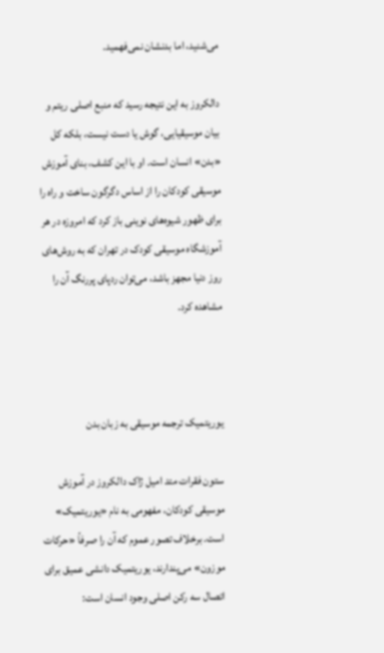می‌شنید، اما بدنشان نمی‌فهمید.

دالکروز به این نتیجه رسید که منبع اصلی ریتم و بیان موسیقیایی، گوش یا دست نیست، بلکه کل «بدن» انسان است. او با این کشف، بنای آموزش موسیقی کودکان را از اساس دگرگون ساخت و راه را برای ظهور شیوه‌های نوینی باز کرد که امروزه در هر آموزشگاه موسیقی کودک در تهران که به روش‌های روز دنیا مجهز باشد، می‌توان ردپای پررنگ آن را مشاهده کرد.



یوریتمیک ترجمه موسیقی به زبان بدن

ستون فقرات متد امیل ژاک دالکروز در آموزش موسیقی کودکان، مفهومی به نام «یوریتمیک» است. برخلاف تصور عموم که آن را صرفاً «حرکات موزون» می‌پندارند، یوریتمیک دانشی عمیق برای اتصال سه رکن اصلی وجود انسان است: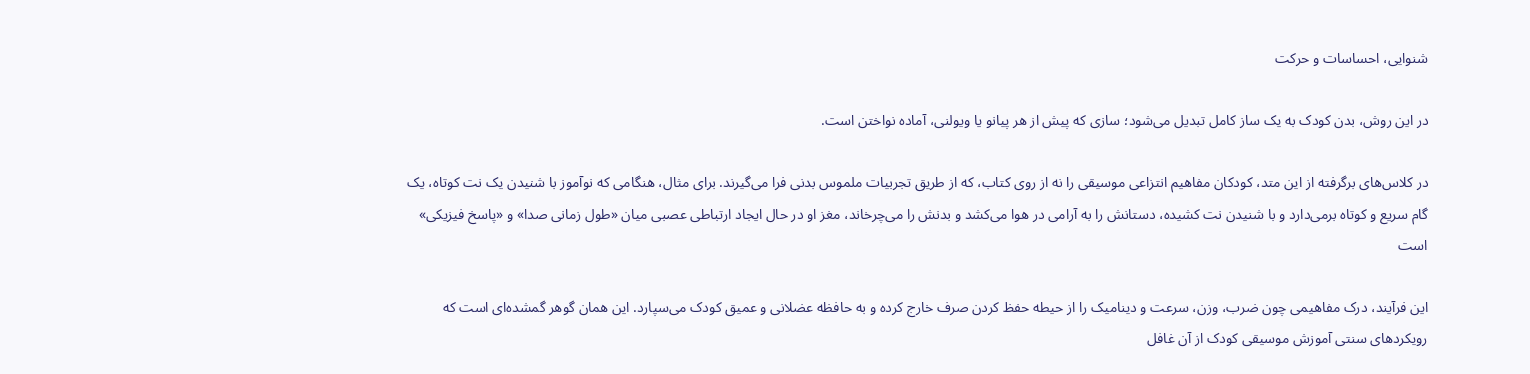شنوایی، احساسات و حرکت

در این روش، بدن کودک به یک ساز کامل تبدیل می‌شود؛ سازی که پیش از هر پیانو یا ویولنی، آماده نواختن است.

در کلاس‌های برگرفته از این متد، کودکان مفاهیم انتزاعی موسیقی را نه از روی کتاب، که از طریق تجربیات ملموس بدنی فرا می‌گیرند. برای مثال، هنگامی که نوآموز با شنیدن یک نت کوتاه، یک گام سریع و کوتاه برمی‌دارد و با شنیدن نت کشیده، دستانش را به آرامی در هوا می‌کشد و بدنش را می‌چرخاند، مغز او در حال ایجاد ارتباطی عصبی میان «طول زمانی صدا» و «پاسخ فیزیکی» است

این فرآیند، درک مفاهیمی چون ضرب، وزن، سرعت و دینامیک را از حیطه حفظ کردن صرف خارج کرده و به حافظه عضلانی و عمیق کودک می‌سپارد. این همان گوهر گمشده‌ای است که رویکردهای سنتی آموزش موسیقی کودک از آن غافل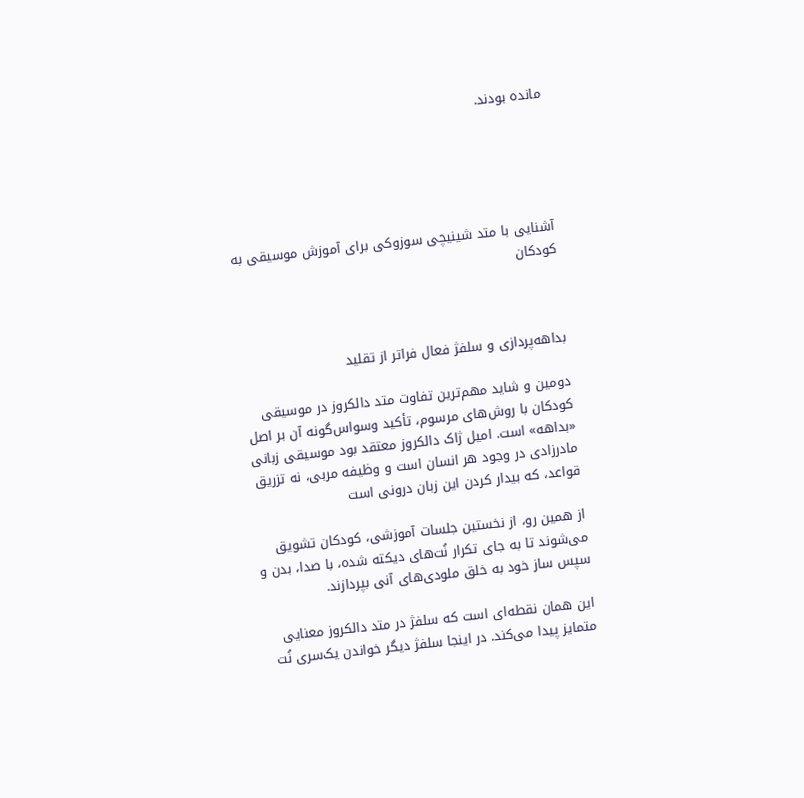مانده بودند.





آشنایی با متد شینیچی سوزوکی برای آموزش موسیقی به کودکان



بداهه‌پردازی و سلفژ فعال فراتر از تقلید

دومین و شاید مهم‌ترین تفاوت متد دالکروز در موسیقی کودکان با روش‌های مرسوم، تأکید وسواس‌گونه آن بر اصل «بداهه» است. امیل ژاک دالکروز معتقد بود موسیقی زبانی مادرزادی در وجود هر انسان است و وظیفه مربی، نه تزریق قواعد، که بیدار کردن این زبان درونی است

از همین رو، از نخستین جلسات آموزشی، کودکان تشویق می‌شوند تا به جای تکرار نُت‌های دیکته شده، با صدا، بدن و سپس ساز خود به خلق ملودی‌های آنی بپردازند.

این همان نقطه‌ای است که سلفژ در متد دالکروز معنایی متمایز پیدا می‌کند. در اینجا سلفژ دیگر خواندن یک‌سری نُت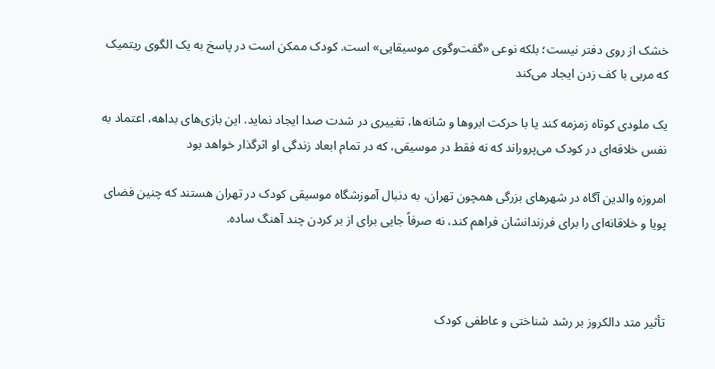خشک از روی دفتر نیست؛ بلکه نوعی «گفت‌وگوی موسیقایی» است. کودک ممکن است در پاسخ به یک الگوی ریتمیک که مربی با کف زدن ایجاد می‌کند

یک ملودی کوتاه زمزمه کند یا با حرکت ابروها و شانه‌ها، تغییری در شدت صدا ایجاد نماید. این بازی‌های بداهه، اعتماد به نفس خلاقه‌ای در کودک می‌پروراند که نه فقط در موسیقی، که در تمام ابعاد زندگی او اثرگذار خواهد بود

امروزه والدین آگاه در شهرهای بزرگی همچون تهران، به دنبال آموزشگاه موسیقی کودک در تهران هستند که چنین فضای پویا و خلاقانه‌ای را برای فرزندانشان فراهم کند، نه صرفاً جایی برای از بر کردن چند آهنگ ساده.



تأثیر متد دالکروز بر رشد شناختی و عاطفی کودک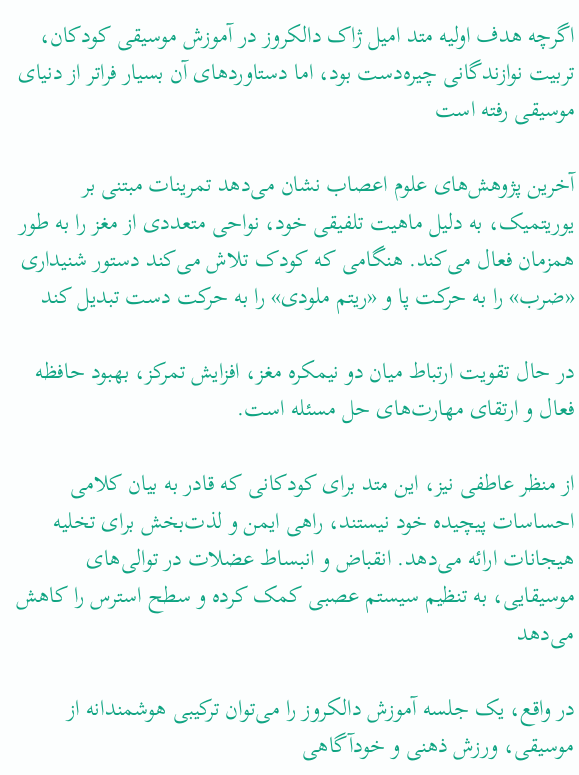اگرچه هدف اولیه متد امیل ژاک دالکروز در آموزش موسیقی کودکان، تربیت نوازندگانی چیره‌دست بود، اما دستاوردهای آن بسیار فراتر از دنیای موسیقی رفته است

آخرین پژوهش‌های علوم اعصاب نشان می‌دهد تمرینات مبتنی بر یوریتمیک، به دلیل ماهیت تلفیقی خود، نواحی متعددی از مغز را به طور همزمان فعال می‌کند. هنگامی که کودک تلاش می‌کند دستور شنیداری «ضرب» را به حرکت پا و «ریتم ملودی» را به حرکت دست تبدیل کند

در حال تقویت ارتباط میان دو نیمکره مغز، افزایش تمرکز، بهبود حافظه فعال و ارتقای مهارت‌های حل مسئله است.

از منظر عاطفی نیز، این متد برای کودکانی که قادر به بیان کلامی احساسات پیچیده خود نیستند، راهی ایمن و لذت‌بخش برای تخلیه هیجانات ارائه می‌دهد. انقباض و انبساط عضلات در توالی‌های موسیقایی، به تنظیم سیستم عصبی کمک کرده و سطح استرس را کاهش می‌دهد

در واقع، یک جلسه آموزش دالکروز را می‌توان ترکیبی هوشمندانه از موسیقی، ورزش ذهنی و خودآگاهی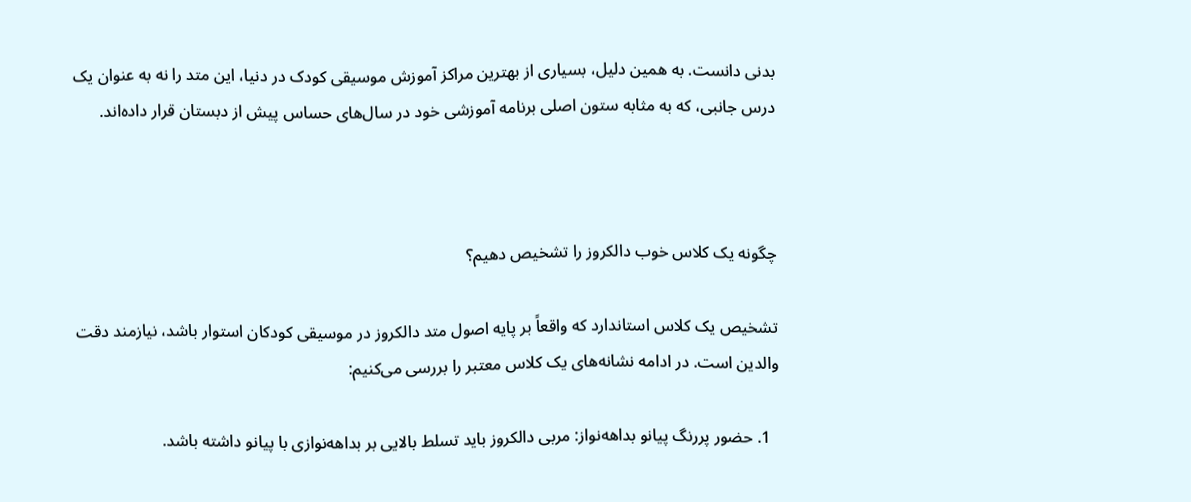بدنی دانست. به همین دلیل، بسیاری از بهترین مراکز آموزش موسیقی کودک در دنیا، این متد را نه به عنوان یک درس جانبی، که به مثابه ستون اصلی برنامه آموزشی خود در سال‌های حساس پیش از دبستان قرار داده‌اند.



چگونه یک کلاس خوب دالکروز را تشخیص دهیم؟

تشخیص یک کلاس استاندارد که واقعاً بر پایه اصول متد دالکروز در موسیقی کودکان استوار باشد، نیازمند دقت والدین است. در ادامه نشانه‌های یک کلاس معتبر را بررسی می‌کنیم:

  1. حضور پررنگ پیانو بداهه‌نواز: مربی دالکروز باید تسلط بالایی بر بداهه‌نوازی با پیانو داشته باشد.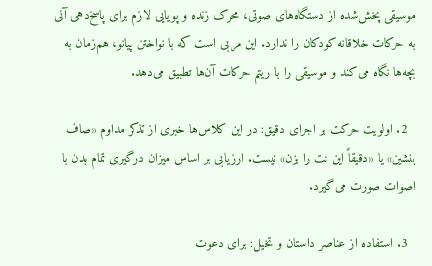موسیقی پخش‌شده از دستگاه‌های صوتی، محرک زنده و پویایی لازم برای پاسخ‌دهی آنی به حرکات خلاقانه کودکان را ندارد. این مربی است که با نواختن پیانو، هم‌زمان به بچه‌ها نگاه می‌کند و موسیقی را با ریتم حرکات آن‌ها تطبیق می‌دهد.

  2. اولویت حرکت بر اجرای دقیق: در این کلاس‌ها خبری از تذکر مداوم «صاف بنشین» یا «دقیقاً این نت را بزن» نیست. ارزیابی بر اساس میزان درگیری تمام بدن با اصوات صورت می‌گیرد.

  3. استفاده از عناصر داستان و تخیل: برای دعوت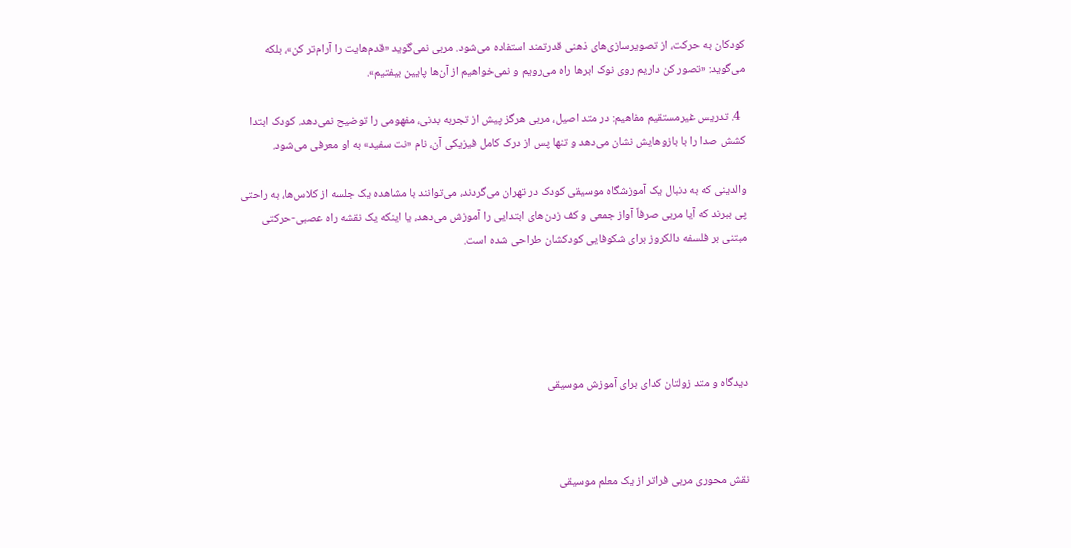کودکان به حرکت، از تصویرسازی‌های ذهنی قدرتمند استفاده می‌شود. مربی نمی‌گوید «قدم‌هایت را آرام‌تر کن»، بلکه می‌گوید: «تصور کن داریم روی نوک ابرها راه می‌رویم و نمی‌خواهیم از آن‌ها پایین بیفتیم».

  4. تدریس غیرمستقیم مفاهیم: در متد اصیل، مربی هرگز پیش از تجربه بدنی، مفهومی را توضیح نمی‌دهد. کودک ابتدا کشش صدا را با بازوهایش نشان می‌دهد و تنها پس از درک کامل فیزیکی آن، نام «نت سفید» به او معرفی می‌شود.

والدینی که به دنبال یک آموزشگاه موسیقی کودک در تهران می‌گردند، می‌توانند با مشاهده یک جلسه از کلاس‌ها، به راحتی پی ببرند که آیا مربی صرفاً آواز جمعی و کف زدن‌های ابتدایی را آموزش می‌دهد، یا اینکه یک نقشه راه عصبی-حرکتی مبتنی بر فلسفه دالکروز برای شکوفایی کودکشان طراحی شده است.





دیدگاه و متد زولتان کدای برای آموزش موسیقی



نقش محوری مربی فراتر از یک معلم موسیقی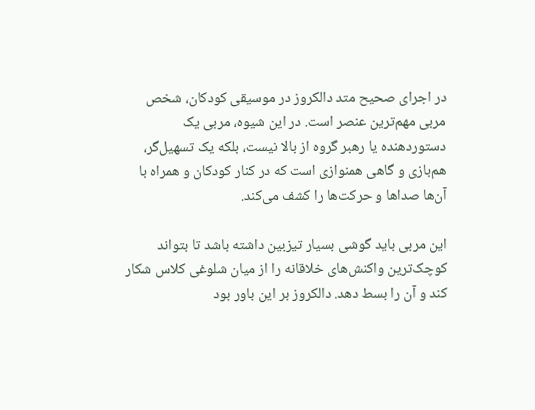در اجرای صحیح متد دالکروز در موسیقی کودکان، شخص مربی مهم‌ترین عنصر است. در این شیوه، مربی یک دستوردهنده یا رهبر گروه از بالا نیست، بلکه یک تسهیل‌گر، هم‌بازی و گاهی همنوازی است که در کنار کودکان و همراه با آن‌ها صداها و حرکت‌ها را کشف می‌کند.

این مربی باید گوشی بسیار تیزبین داشته باشد تا بتواند کوچک‌ترین واکنش‌های خلاقانه را از میان شلوغی کلاس شکار کند و آن را بسط دهد. دالکروز بر این باور بود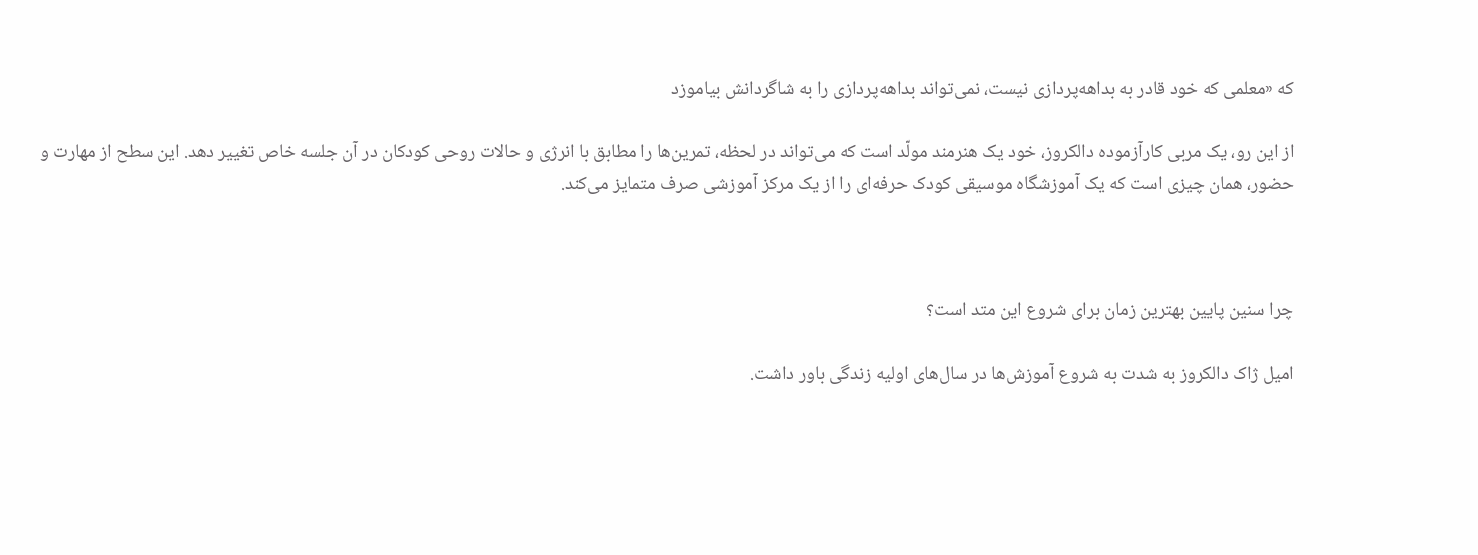که «معلمی که خود قادر به بداهه‌پردازی نیست، نمی‌تواند بداهه‌پردازی را به شاگردانش بیاموزد

از این رو، یک مربی کارآزموده دالکروز، خود یک هنرمند مولّد است که می‌تواند در لحظه، تمرین‌ها را مطابق با انرژی و حالات روحی کودکان در آن جلسه خاص تغییر دهد. این سطح از مهارت و حضور، همان چیزی است که یک آموزشگاه موسیقی کودک حرفه‌ای را از یک مرکز آموزشی صرف متمایز می‌کند.



چرا سنین پایین بهترین زمان برای شروع این متد است؟

امیل ژاک دالکروز به شدت به شروع آموزش‌ها در سال‌های اولیه زندگی باور داشت.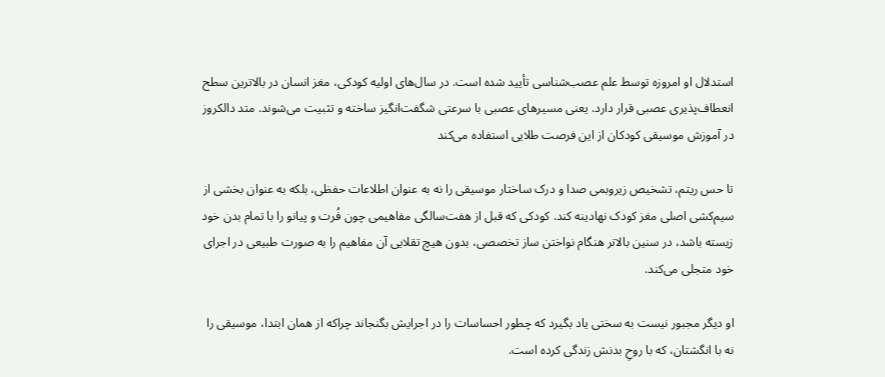استدلال او امروزه توسط علم عصب‌شناسی تأیید شده است. در سال‌های اولیه کودکی، مغز انسان در بالاترین سطح انعطاف‌پذیری عصبی قرار دارد. یعنی مسیرهای عصبی با سرعتی شگفت‌انگیز ساخته و تثبیت می‌شوند. متد دالکروز در آموزش موسیقی کودکان از این فرصت طلایی استفاده می‌کند

تا حس ریتم، تشخیص زیروبمی صدا و درک ساختار موسیقی را نه به عنوان اطلاعات حفظی، بلکه به عنوان بخشی از سیم‌کشی اصلی مغز کودک نهادینه کند. کودکی که قبل از هفت‌سالگی مفاهیمی چون فُرت و پیانو را با تمام بدن خود زیسته باشد، در سنین بالاتر هنگام نواختن ساز تخصصی، بدون هیچ تقلایی آن مفاهیم را به صورت طبیعی در اجرای خود متجلی می‌کند.

او دیگر مجبور نیست به سختی یاد بگیرد که چطور احساسات را در اجرایش بگنجاند چراکه از همان ابتدا، موسیقی را نه با انگشتان، که با روحِ بدنش زندگی کرده است.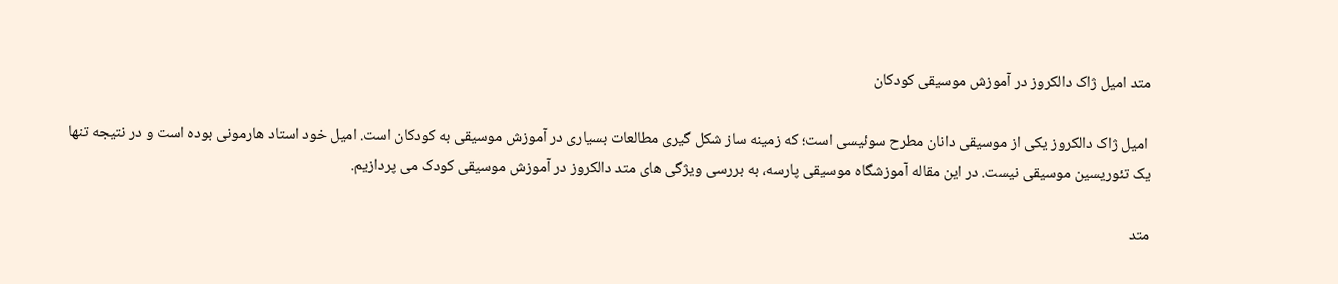متد امیل ژاک دالکروز در آموزش موسیقی کودکان

 امیل ژاک دالکروز یکی از موسیقی دانان مطرح سوئیسی است؛ که زمینه ساز شکل گیری مطالعات بسیاری در آموزش موسیقی به کودکان است. امیل خود استاد هارمونی بوده است و در نتیجه تنها یک تئوریسین موسیقی نیست. در این مقاله آموزشگاه موسیقی پارسه، به بررسی ویژگی های متد دالکروز در آموزش موسیقی کودک می پردازیم.

متد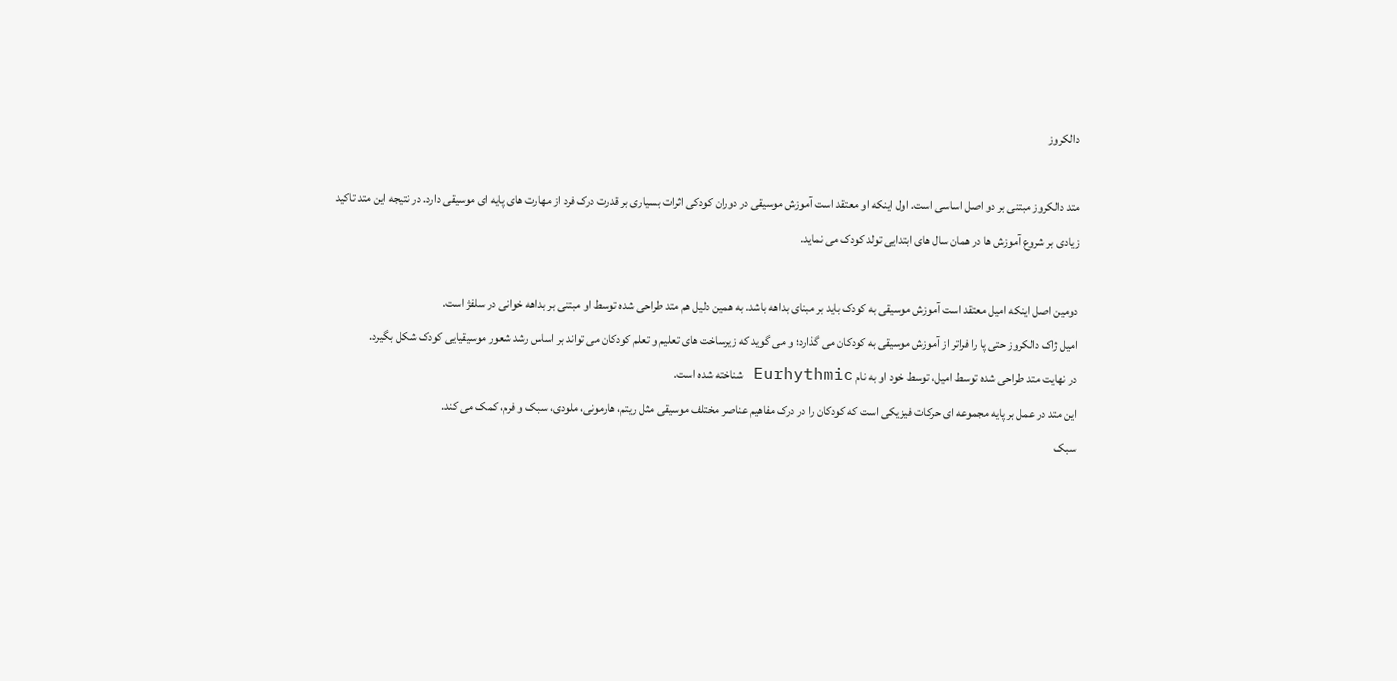دالکروز

متد دالکروز مبتنی بر دو اصل اساسی است. اول اینکه او معتقد است آموزش موسیقی در دوران کودکی اثرات بسیاری بر قدرت درک فرد از مهارت های پایه ای موسیقی دارد. در نتیجه این متد تاکید زیادی بر شروع آموزش ها در همان سال های ابتدایی تولد کودک می نماید.

دومین اصل اینکه امیل معتقد است آموزش موسیقی به کودک باید بر مبنای بداهه باشد. به همین دلیل هم متد طراحی شده توسط او مبتنی بر بداهه خوانی در سلفژ است.
امیل ژاک دالکروز حتی پا را فراتر از آموزش موسیقی به کودکان می گذارد؛ و می گوید که زیرساخت های تعلیم و تعلم کودکان می تواند بر اساس رشد شعور موسیقیایی کودک شکل بگیرد.
در نهایت متد طراحی شده توسط امیل، توسط خود او به نام Eurhythmic شناخته شده است.
این متد در عمل بر پایه مجموعه ای حرکات فیزیکی است که کودکان را در درک مفاهیم عناصر مختلف موسیقی مثل ریتم، هارمونی، ملودی، سبک و فرم، کمک می کند.
سبک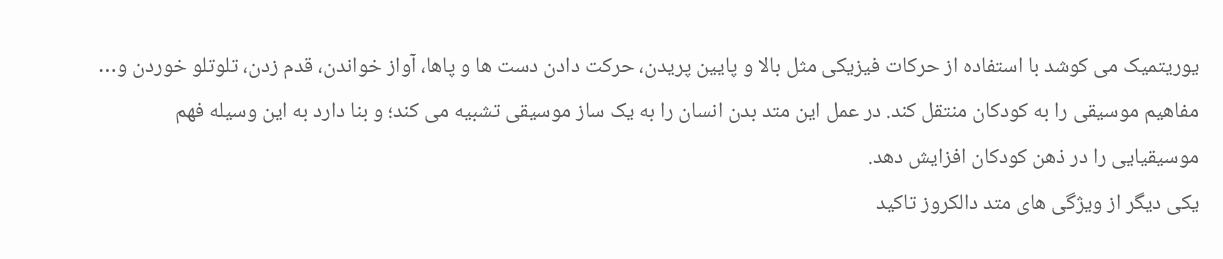یوریتمیک می کوشد با استفاده از حرکات فیزیکی مثل بالا و پایین پریدن، حرکت دادن دست ها و پاها، آواز خواندن، قدم زدن، تلوتلو خوردن و… مفاهیم موسیقی را به کودکان منتقل کند. در عمل این متد بدن انسان را به یک ساز موسیقی تشبیه می کند؛ و بنا دارد به این وسیله فهم موسیقیایی را در ذهن کودکان افزایش دهد.
یکی دیگر از ویژگی های متد دالکروز تاکید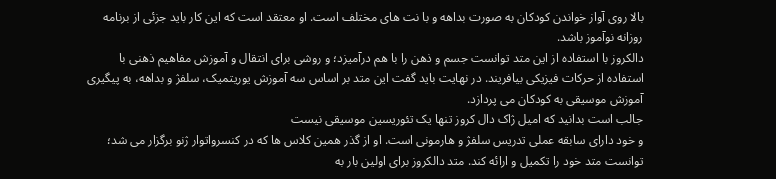بالا روی آواز خواندن کودکان به صورت بداهه و با نت های مختلف است. او معتقد است که این کار باید جزئی از برنامه روزانه نوآموز باشد.
دالکروز با استفاده از این متد توانست جسم و ذهن را با هم درآمیزد؛ و روشی برای انتقال و آموزش مفاهیم ذهنی با استفاده از حرکات فیزیکی بیافریند. در نهایت باید گفت این متد بر اساس سه آموزش یوریتمیک، سلفژ و بداهه، به پیگیری آموزش موسیقی به کودکان می پردازد.
جالب است بدانید که امیل ژاک دال کروز تنها یک تئوریسین موسیقی نیست
و خود دارای سابقه عملی تدریس سلفژ و هارمونی است. او از گذر همین کلاس ها که در کنسرواتوار ژنو برگزار می شد؛ توانست متد خود را تکمیل و ارائه کند. متد دالکروز برای اولین بار به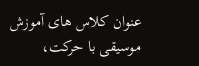عنوان کلاس های آموزش موسیقی با حرکت،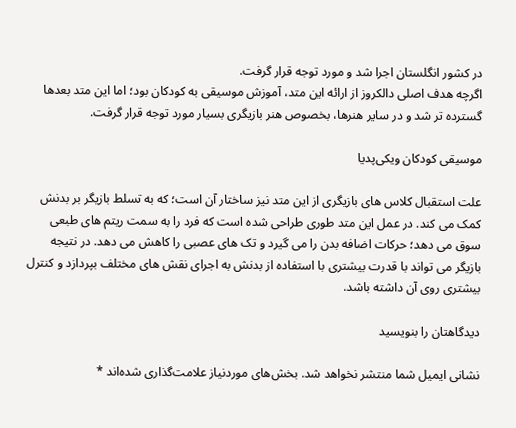در کشور انگلستان اجرا شد و مورد توجه قرار گرفت.
اگرچه هدف اصلی دالکروز از ارائه این متد، آموزش موسیقی به کودکان بود؛ اما این متد بعدها گسترده تر شد و در سایر هنرها، بخصوص هنر بازیگری بسیار مورد توجه قرار گرفت.

موسیقی کودکان ویکی‌پدیا

علت استقبال کلاس های بازیگری از این متد نیز ساختار آن است؛ که به تسلط بازیگر بر بدنش کمک می کند. در عمل این متد طوری طراحی شده است که فرد را به سمت ریتم های طبعی سوق می دهد؛ حرکات اضافه بدن را می گیرد و تک های عصبی را کاهش می دهد. در نتیجه بازیگر می تواند با قدرت بیشتری با استفاده از بدنش به اجرای نقش های مختلف بپردازد و کنترل بیشتری روی آن داشته باشد.

دیدگاهتان را بنویسید

نشانی ایمیل شما منتشر نخواهد شد. بخش‌های موردنیاز علامت‌گذاری شده‌اند *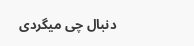دنبال چی میگردی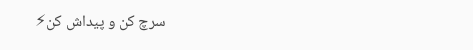سرچ کن و پیداش کن⚡